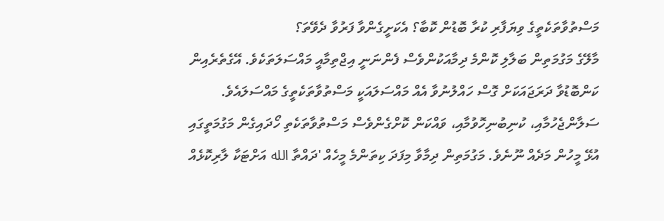މަސްތުވާތަކެތީގެ ވިޔަފާރި ކުރާ ބޮޑުން ކޮބާ؟ އެކަށީގެންވާ ފަރުވާ ދެވޭތަ؟
މާލޭގެ މަގުމަތިން ބަލާލި ކޮންމެ ދިމާއަކުންވެސް ފެންނަނީ އިޖްތިމާއީ މައްސަލަތަކެވެ. އޭގެތެރެއިން ކަންބޮޑުވާ ދަރަޖައަކަށް ގޮސް ހައްލުނުވާ އެއް މައްސަލައަކީ މަސްތުވާތަކެތީގެ މައްސަލައެވެ. ސަލާންޖެހުމާއި، ކުނިބުނިހޮވުމާއި، ވައްކަން ކޮށްގެންވެސް މަސްތުވާތަކެތި ހޯދައިގެން މަގުމަތީގައި އުޅޭ މީހުން މަދެއް ނޫނެވެ. މަގުމަތިން ދިމާވާ މިފަދަ ކިތަންމެ މީހެއް 'ދައްތާ الله އަށްޓަކާ ލާރިކޮޅެއް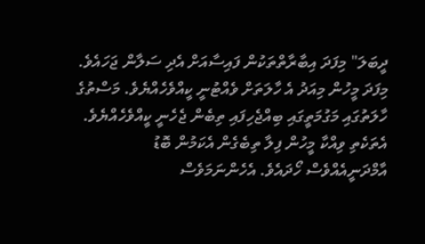ދީބަލަ" މިފަދަ އިބާރާތްތަކުން ފައިސާއަށް އެދި ސަލާން ޖަހައެވެ.
މިފަދަ މީހުން މިއަދު އެ ހާލަތަށް ވެއްޓުނީ ކީއްވެހެއްޔެވެ. މަސްތުގެ ހާލަތުގައި މަގުމަތީގައި ބިއްޖެހިފައި ތިބެން ޖެހެނީ ކީއްވެހެއްޔެވެ. އެތަކެތި ވިއްކާ މީހުން ފިލާ ތިބެގެން އެކަމުން ބޮޑު އާމްދަނީއެއްވެސް ހޯދައެވެ. އެހެންނަމަވެސް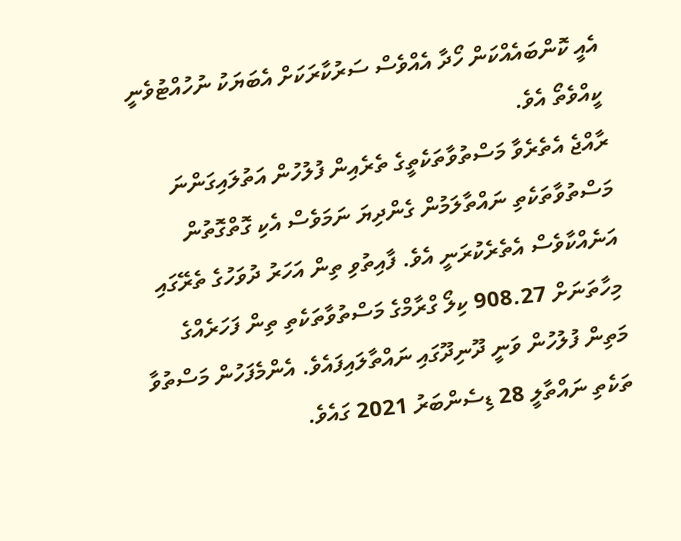އެއީ ކޮންބައެއްކަން ހޯދާ އެއްވެސް ސަރުކާރަކަށް އެބަޔަކު ނުހުއްޓުވެނީ ކީއްވެތޯ އެވެ.
ރާއްޖެ އެތެރެވާ މަސްތުވާތަކެތީގެ ތެރެއިން ފުލުހުން އަތުލައިގަންނަ މަސްތުވާތަކެތި ނައްތާލަމުން ގެންދިޔަ ނަމަވެސް އެކި ގޮތްގޮތުން އަނެއްކާވެސް އެތެރެކުރަނީ އެވެ. ފާއިތުވި ތިން އަހަރު ދުވަހުގެ ތެރޭގައި މިހާތަނަށް 908.27 ކިލޯ ގްރާމްގެ މަސްތުވާތަކެތި ތިން ފަހަރެއްގެ މަތިން ފުލުހުން ވަނީ ދޫނިދޫގައި ނައްތާލައިފައެވެ. އެންމެފަހުން މަސްތުވާ ތަކެތި ނައްތާލީ 28 ޑިސެންބަރު 2021 ގައެވެ.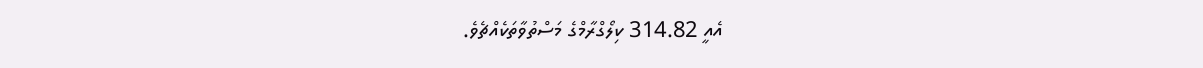އެއީ 314.82 ކިލޯގްރާމްގެ މަސްތުވާތަކެއްޗެވެ.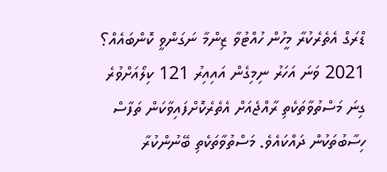ޑްރަގް އެތެރެކުރާ މީހުން ހުއްޓުވާ ޒިންމާ ނަގަންވީ ކޮންބައެއް؟
2021 ވަނަ އަހަރު ނިމިގެން އައިއިރު 121 ކިލޯއަށްވުރެ ގިނަ މަސްތުވާތަކެތި ރާއްޖެއަށް އެތެރެކޮށްފައިވާކަން ތަފާސް ހިސާބުތަކުން ދައްކައެވެ. މަސްތުވާތަކެތި ބޭނުންކުރާ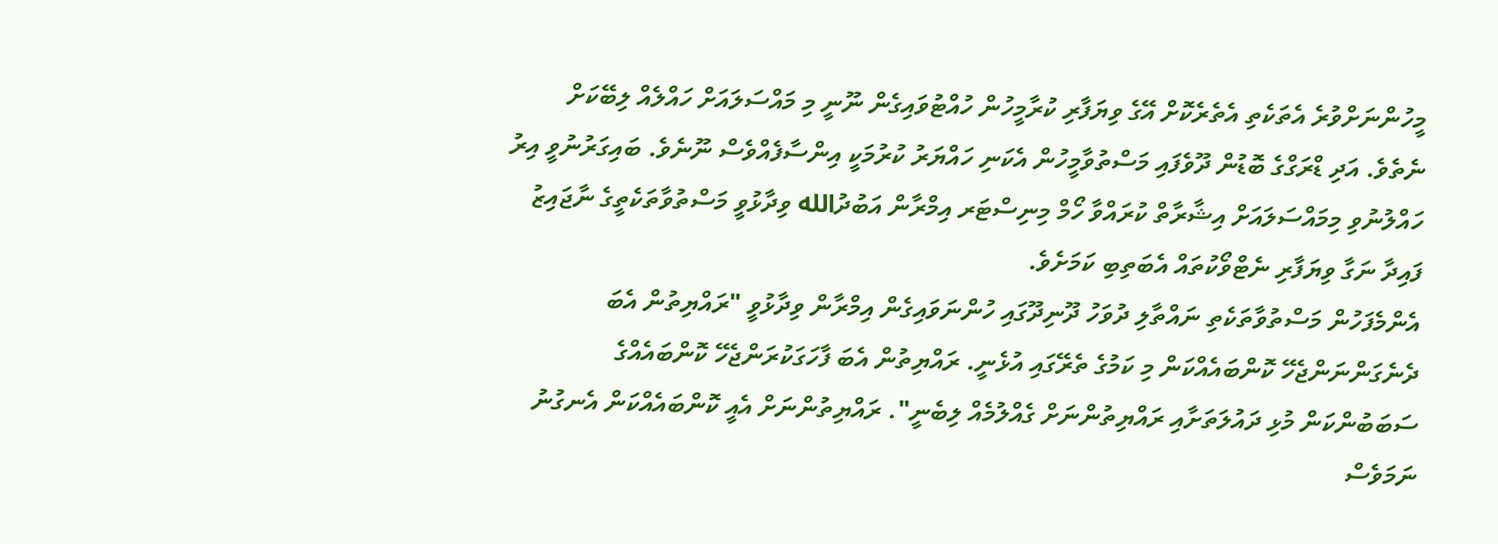މީހުންނަށްވުރެ އެތަކެތި އެތެރެކޮށް އޭގެ ވިޔަފާރި ކުރާމީހުން ހުއްޓުވައިގެން ނޫނީ މި މައްސަލައަށް ހައްލެއް ލިބޭކަށް ނެތެވެ. އަދި ޑްރަގްގެ ބޮޑުން ދޫވެފައި މަސްތުވާމީހުން އެކަނި ހައްޔަރު ކުރުމަކީ އިންސާފެއްވެސް ނޫނެވެ. ބައިގަރުނުވީ އިރު ހައްލުނުވި މިމައްސަލައަށް އިޝާރާތް ކުރައްވާ ހޯމް މިނިސްޓަރ އިމްރާން އަބުދުالله ވިދާޅުވީ މަސްތުވާތަކެތީގެ ނާޖައިޒު ފައިދާ ނަގާ ވިޔަފާރި ނެޓްވޯކުތައް އެބަތިބި ކަމަށެވެ.
އެންމެފަހުން މަސްތުވާތަކެތި ނައްތާލި ދުވަހު ދޫނިދޫގައި ހުންނަވައިގެން އިމްރާން ވިދާޅުވީ "ރައްޔިތުން އެބަ ދެނެގަންނަންޖެހޭ ކޮންބައެއްކަން މި ކަމުގެ ތެރޭގައި އުޅެނީ. ރައްޔިތުން އެބަ ފާހަގަކުރަންޖެހޭ ކޮންބައެއްގެ ސަބަބުންކަން މުޅި ދައުލަތަށާއި ރައްޔިތުންނަށް ގެއްލުމެއް ލިބެނީ". ރައްޔިތުންނަށް އެއީ ކޮންބައެއްކަން އެނގުނު ނަމަވެސް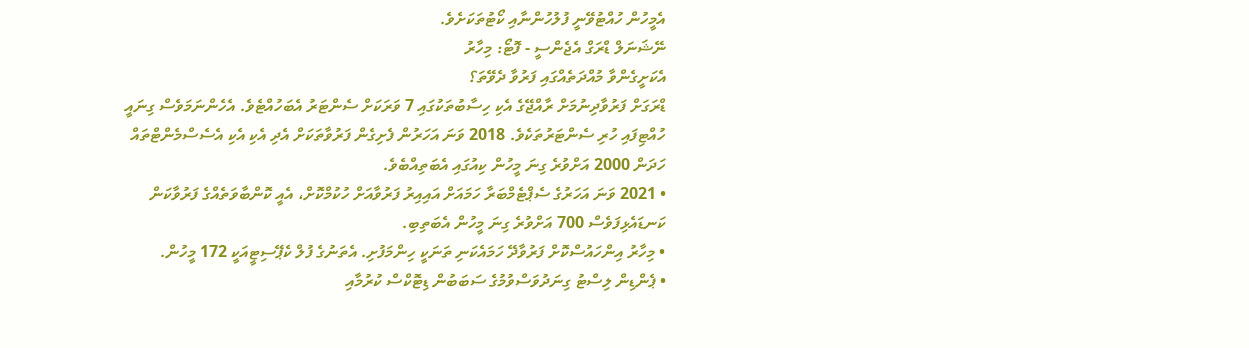އެމީހުން ހުއްޓުވޭނީ ފުލުހުންނާއި ކޯޓުތަކަށެވެ.
ނޭޝަނަލް ޑްރަގް އެޖެންސީ - ފޮޓޯ: މިހާރު
އެކަށީގެންވާ މުއްދަތެއްގައި ފަރުވާ ދެވޭތަ؟
ޑްރަގަށް ފަރުވާދިނުމަށް ރާއްޖޭގެ އެކި ހިސާބުތަކުގައި 7 ވަރަކަށް ސެންޓަރު އެބަހުއްޓެވެ. އެހެންނަމަވެސް ގިނައީ ހުއްޓިފައި ހުރި ސެންޓަރުތަކެވެ. 2018 ވަނަ އަހަރުން ފެށިގެން ފަރުވާތަކަށް އެދި އެކި އެކި އެސެސްމެންޓްތައް ހަދަން 2000 އަށްވުރެ ގިނަ މީހުން ކިއުގައި އެބަތިއްބެވެ.
• 2021 ވަނަ އަހަރުގެ ސެޕްޓެމްބަރާ ހަމައަށް އައިއިރު ފަރުވާއަށް ހުކުމްކޮށް، އެއީ ކޮންބާވަތެއްގެ ފަރުވާކަން ކަނޑައެޅިފަވެސް 700 އަށްވުރެ ގިނަ މީހުން އެބަތިބި.
• މިހާރު އިންހައުސްކޮށް ފަރުވާދޭ ހަމައެކަނި ތަނަކީ ހިންމަފުށި. އެތަނުގެ ފުލް ކެޕޭސިޓީއަކީ 172 މީހުން.
• ޕެންޑިން ލިސްޓު ގިނަދުވަސްވުމުގެ ސަބަބުން ޑިޓޮކްސް ކުރުމާއި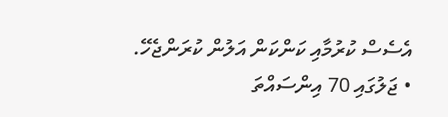އެސެސް ކުރުމާއި ކަންކަން އަލުން ކުރަންޖެހޭ.
• ޖަލުގައި 70 އިންސައްތަ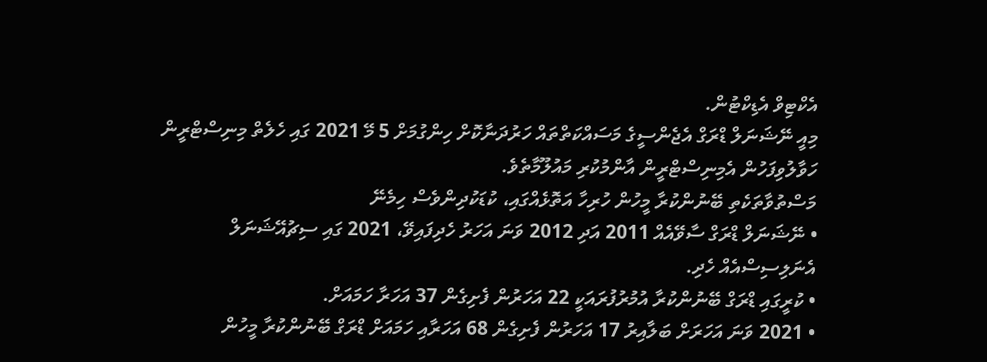އެކްޓިވް އެޑިކްޓުން.
މިއީ ނޭޝަނަލް ޑްރަގް އެޖެންސީގެ މަސައްކަތްތައް ހަރުދަނާކޮށް ހިންގުމަށް 5 މޭ 2021 ގައި ހެލެތް މިނިސްޓްރީން ހަވާލުވިފަހުން އެމިނިސްޓްރީން އާންމުކުރި މައުލޫމާތެވެ.
މަސްތުވާތަކެތި ބޭނުންކުރާ މީހުން ހުރިހާ އަތޮޅެއްގައި، ކުޑަކުދިންވެސް ހިމެނޭ
• ނޭޝަނަލް ޑްރަގް ސާވޭއެއް 2011 އަދި 2012 ވަނަ އަހަރު ހެދިފައިވޭ، 2021 ގައި ސިޗުއޭޝަނަލް އެނަލިސިސްއެއް ހެދި.
• ކުރީގައި ޑްރަގް ބޭނުންކުރާ އުމުރުފުރައަކީ 22 އަހަރުން ފެށިގެން 37 އަހަރާ ހަމައަށް.
• 2021 ވަނަ އަހަރަށް ބަލާއިރު 17 އަހަރުން ފެށިގެން 68 އަހަރާއި ހަމައަށް ޑްރަގް ބޭނުންކުރާ މީހުން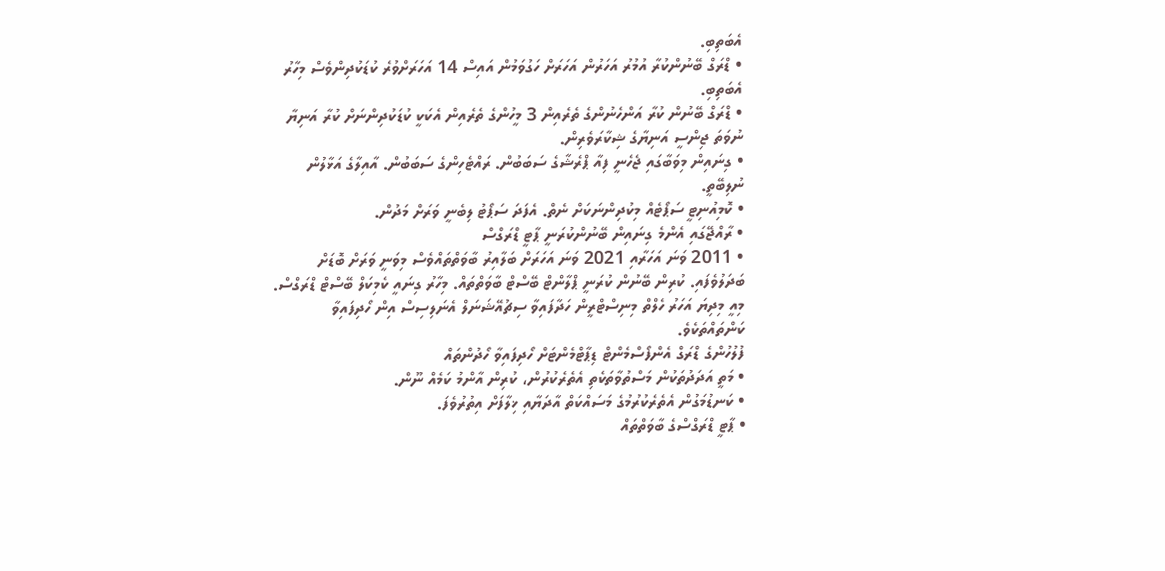އެބަތިބި.
• ޑްރަގް ބޭނުންކުރާ އުމުރު އަހަރުން އަހަރަށް ހަގުވަމުން އައިސް 14 އަހަރަށްވުރެ ކުޑަކުދިންވެސް މިހާރު އެބަތިބި.
• ޑްރަގް ބޭނުން ކުރާ އަންހެނުންގެ ތެރެއިން 3 މީހުންގެ ތެރެއިން އެކަކީ ކުޑަކުދިންނަށް ކުރާ އަނިޔާ ނުވަތަ ޖިންސީ އަނިޔާގެ ޝިކާރަވެރިން.
• ގިނައިން މިވަބާގައި ޖެހެނީ ފިއާ ޕްރެޝާގެ ސަބަބުން. ރައްޓެހިންގެ ސަބަބުން. އާއިލާގެ އަޅާލުން ނުލިބޭތީ.
• ކޮމިއުނިޓީ ސަޕޯޓެއް މިކުދިންނަކަށް ނެތް. އެފަދަ ސަޕޯޓު ލިބެނީ ވަރަށް މަދުން.
• ރާއްޖޭގައި އެންމެ ގިނައިން ބޭނުންކުރަނީ ޕާޓީ ޑްރަގްސް
• 2011 ވަނަ އަހަރާއި 2021 ވަނަ އަހަރަށް ބަލާއިރު ބާވަތްތައްވެސް މިވަނީ ވަރަށް ބޮޑަށް ބަދަލުވެފައި. ކުރިން ބޭނުން ކުރަނީ ޕްލާންޓް ބޭސްޓް ބާވަތްތައް. މިހާރު ގިނައީ ކެމިކަލް ބޭސްޓް ޑްރަގްސް.
މިއީ މިދިޔަ އަހަރު ހެލްތް މިނިސްޓްރީން ހަދާފައިވާ ސިޗުއޭޝަނަލް އެނަލިސިސް އިން ހޯދިފައިވާ ކަންތައްތަކެވެ.
ފުލުހުންގެ ޑްރަގް އެންފޯސްމެންޓް ޑިޕާޓްމެންޓަށް ހޯދިފައިވާ ހޯދުންތައް
• މަތީ އަދަދުތަކުން މަސްތުވާތަކެތި އެތެރެކުރުން، ކުރިން އާންމު ކަމެއް ނޫން.
• ކަނޑުމަގުން އެތެރެކުރުމުގެ މަސައްކަތް އާދަޔާއި ޚިލާފަށް އިތުރުވެފަ.
• ޕާޓީ ޑްރަގްސްގެ ބާވަތްތައް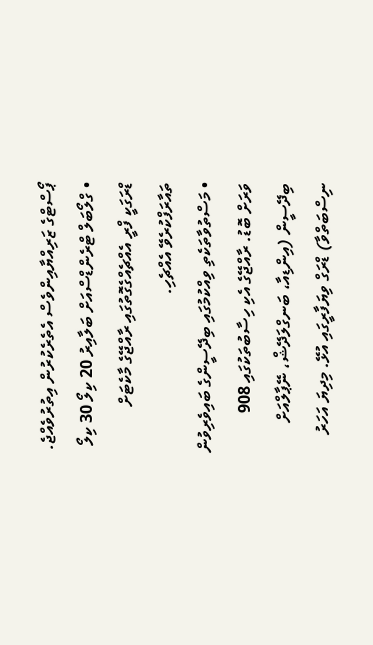ޕޯސްޓްގެ ޒަރިއްޔާއިންވެސް އެތެރެކުރުން އިތުރުވެއްޖެ.
• ގްލޯބަލް ޓްރެންޑްސްއަށް ބަލާއިރު 20 ކިލޯ 30 ކިލޯ ޑްރަގަކީ ފްރީ އެއްޗެއްގެގޮތުގައި ރާއްޖޭގެ މާކެޓަށް ތައާރަފްކުރެވޭ އެއްޗެހި.
• މަސްތުވާތަކެތި ވިއްކުމުގައި ބިދޭސީންގެ ބައިވެރިވުން ވަރަށް ބޮޑު. ރާއްޖޭގެ އެކި ހިސާބުތަކުގައި 908 ބިދޭސީން (އިންޑިއާ، ބަނގްލަދޭޝް، ނޭޕާލްއަށް ނިސްބަތްވާ) ޑްރަގް ވިޔަފާރީގައި އުޅޭ. މިދިޔަ އަހަރު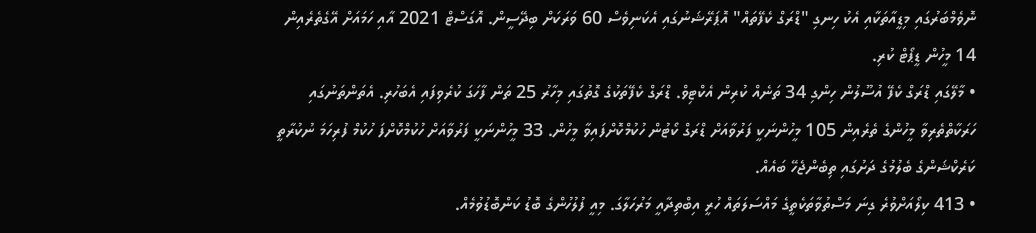ނޮވެމްބަރުގައި މިޑީއާތަކާއި އެކު ހިނގި "ޑްރަގް ކެފޭތައް" އޮޕަރޭޝަނުގައި އެކަނިވެސް 60 ވަރަކަށް ބިދޭސީން. އޮގަސްޓް 2021 އާއި ހަމައަށް އޭގެތެރެއިން 14 މީހުން ޑީޕޯޓް ކުރި.
• މާލޭގައި ޑްރަގް ކެފޭ އުސޫލުން ހިންގި 34 ތަނެއް ކުރިން އެކްޓިވް. ޑްރަގް ކެފޭތަކުގެ ގޮތުގައި މިހާރު 25 ތަން ފާހަގަ ކުރެވިފައި އެބަހުރި. އެތަންތަނުގައި ހަރަކާތްތެރިވާ މީހުންގެ ތެރެއިން 105 މީހުންނަކީ ފަރުވާއަށް ޑްރަގް ކޯޓުން ހުކުމްކޮށްފައިވާ މީހުން. 33 މީހުންނަކީ ފަރުވާއަށް ހުކުމްކޮށްފަ ހުކުމް ފުރިހަމަ ނުކުރާތީ ކަރެކްޝަންގެ ބެލުމުގެ ދަށުގައި ތިބެންޖެހޭ ބައެއް.
• 413 ކިލޯއަށްވުރެ ގިނަ މަސްތުވާތަކެތީގެ މައްސަލަތައް ހުރީ އިބްތިދާއީ މަރުހަލާގަ. މިއީ ފުލުހުންގެ ބޮޑު ކަންބޮޑުވުމެއް.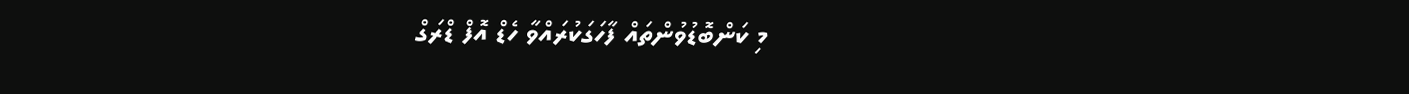މި ކަންބޮޑުވުންތައް ފާހަގަކުރައްވާ ހެޑް އޮފް ޑްރަގް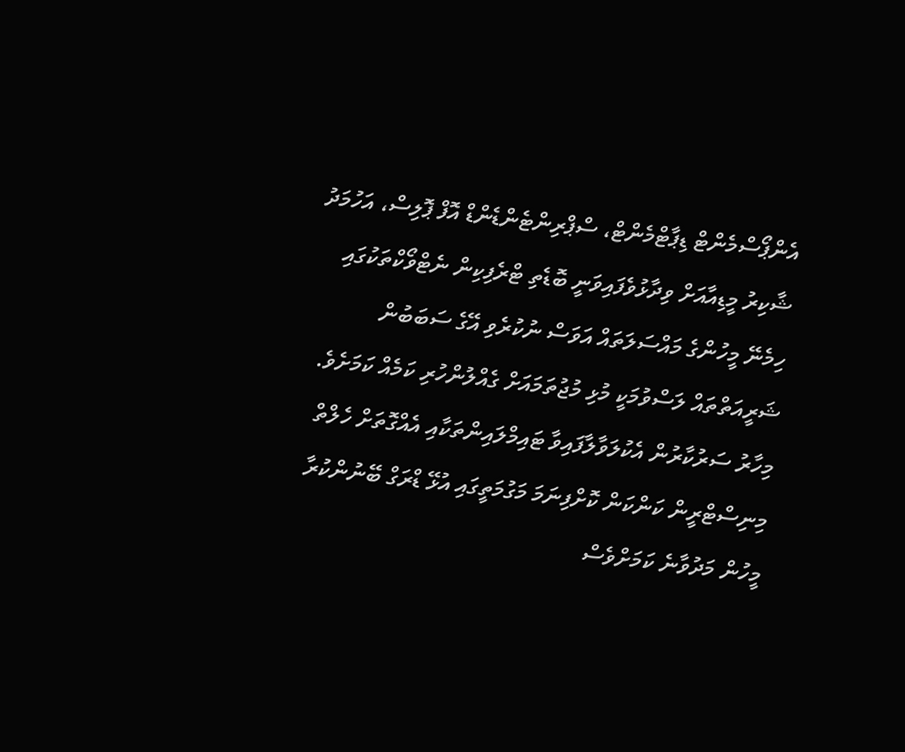އެންޕޯސްމެންޓް ޑިޕާޓްމެންޓް، ސްޕްރިންޓެންޑެންޑް އޮފް ޕޮލިސް، އަހުމަދު ޝާކިރު މީޑިއާއަށް ވިދާޅުވެފައިވަނީ ބޮޑެތި ޓްރެފިކިން ނެޓްވޯކްތަކުގައި ހިމެނޭ މީހުންގެ މައްސަލަތައް އަވަސް ނުކުރެވި އޭގެ ސަބަބުން ޝަރީއަތްތައް ލަސްވުމަކީ މުޅި މުޖުތަމައަށް ގެއްލުންހުރި ކަމެއް ކަމަށެވެ.
މިހާރު ސަރުކާރުން އެކުލަވާލާފައިވާ ޓައިމްލައިންތަކާއި އެއްގޮތަށް ހެލްތް މިނިސްޓްރީން ކަންކަން ކޮށްފިނަމަ މަގުމަތީގައި އުޅޭ ޑްރަގް ބޭނުންކުރާ މީހުން މަދުވާނެ ކަމަށްވެސް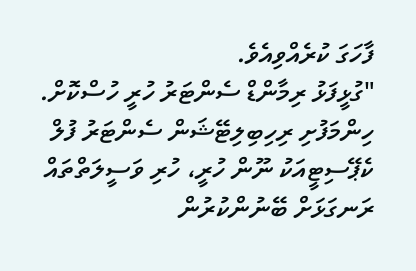ފާހަގަ ކުރެއްވިއެވެ.
"ގުޅީފަޅު ރިމާންޑް ސެންޓަރު ހުރީ ހުސްކޮށް. ހިންމަފުށި ރިހިބިލިޓޭޝަން ސެންޓަރު ފުލް ކެޕޭސިޓީއަކު ނޫން ހުރީ، ހުރި ވަސީލަތްތައް ރަނގަޅަށް ބޭނުންކުރުން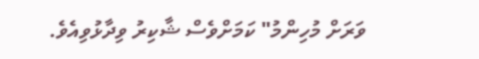ވަރަށް މުހިންމު" ކަމަށްވެސް ޝާކިރު ވިދާޅުވިއެވެ.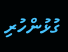ގުޅުންހުރި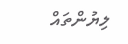ލިޔުންތައް